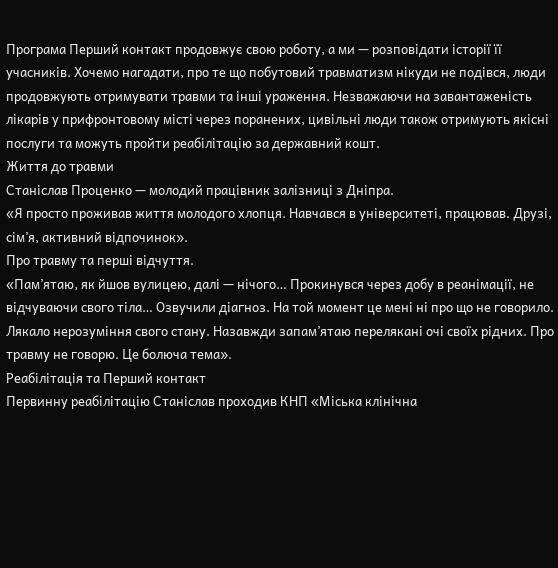Програма Перший контакт продовжує свою роботу, а ми — розповідати історії її учасників. Хочемо нагадати, про те що побутовий травматизм нікуди не подівся, люди продовжують отримувати травми та інші ураження. Незважаючи на завантаженість лікарів у прифронтовому місті через поранених, цивільні люди також отримують якісні послуги та можуть пройти реабілітацію за державний кошт.
Життя до травми
Станіслав Проценко — молодий працівник залізниці з Дніпра.
«Я просто проживав життя молодого хлопця. Навчався в університеті, працював. Друзі, сім’я, активний відпочинок».
Про травму та перші відчуття.
«Пам’ятаю, як йшов вулицею, далі — нічого… Прокинувся через добу в реанімації, не відчуваючи свого тіла… Озвучили діагноз. На той момент це мені ні про що не говорило. Лякало нерозуміння свого стану. Назавжди запам’ятаю перелякані очі своїх рідних. Про травму не говорю. Це болюча тема».
Реабілітація та Перший контакт
Первинну реабілітацію Станіслав проходив КНП «Міська клінічна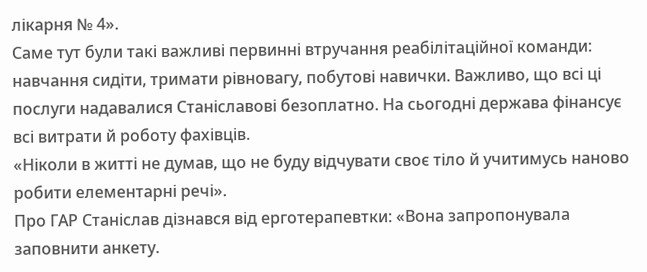лікарня № 4».
Саме тут були такі важливі первинні втручання реабілітаційної команди: навчання сидіти, тримати рівновагу, побутові навички. Важливо, що всі ці послуги надавалися Станіславові безоплатно. На сьогодні держава фінансує всі витрати й роботу фахівців.
«Ніколи в житті не думав, що не буду відчувати своє тіло й учитимусь наново робити елементарні речі».
Про ГАР Станіслав дізнався від ерготерапевтки: «Вона запропонувала заповнити анкету.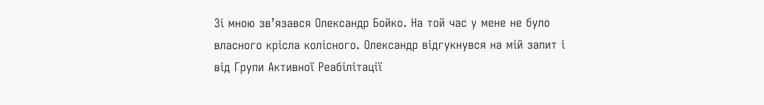Зі мною зв’язався Олександр Бойко. На той час у мене не було власного крісла колісного. Олександр відгукнувся на мій запит і від Групи Активної Реабілітації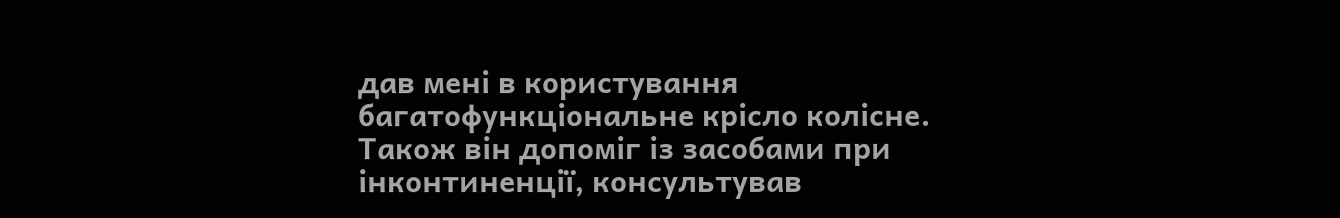дав мені в користування багатофункціональне крісло колісне. Також він допоміг із засобами при інконтиненції, консультував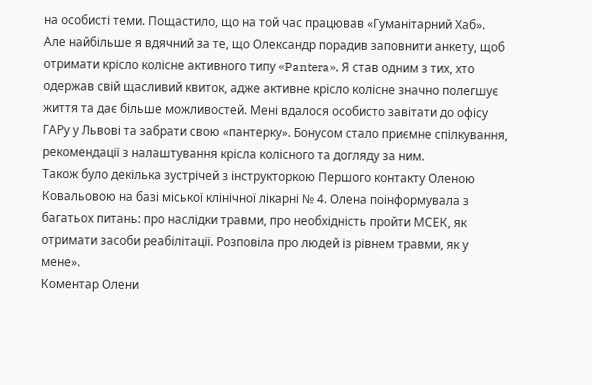на особисті теми. Пощастило, що на той час працював «Гуманітарний Хаб». Але найбільше я вдячний за те, що Олександр порадив заповнити анкету, щоб отримати крісло колісне активного типу «Pantera». Я став одним з тих, хто одержав свій щасливий квиток, адже активне крісло колісне значно полегшує життя та дає більше можливостей. Мені вдалося особисто завітати до офісу ГАРу у Львові та забрати свою «пантерку». Бонусом стало приємне спілкування, рекомендації з налаштування крісла колісного та догляду за ним.
Також було декілька зустрічей з інструкторкою Першого контакту Оленою Ковальовою на базі міської клінічної лікарні № 4. Олена поінформувала з багатьох питань: про наслідки травми, про необхідність пройти МСЕК, як отримати засоби реабілітації. Розповіла про людей із рівнем травми, як у мене».
Коментар Олени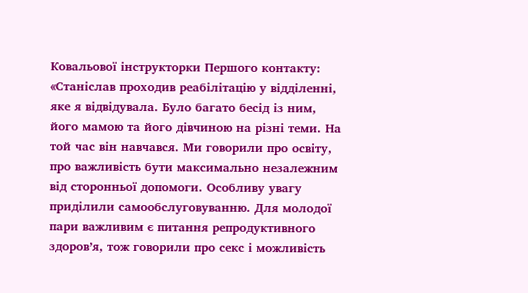Ковальової інструкторки Першого контакту:
«Станіслав проходив реабілітацію у відділенні, яке я відвідувала. Було багато бесід із ним, його мамою та його дівчиною на різні теми. На той час він навчався. Ми говорили про освіту, про важливість бути максимально незалежним від сторонньої допомоги. Особливу увагу приділили самообслуговуванню. Для молодої пари важливим є питання репродуктивного здоров’я, тож говорили про секс і можливість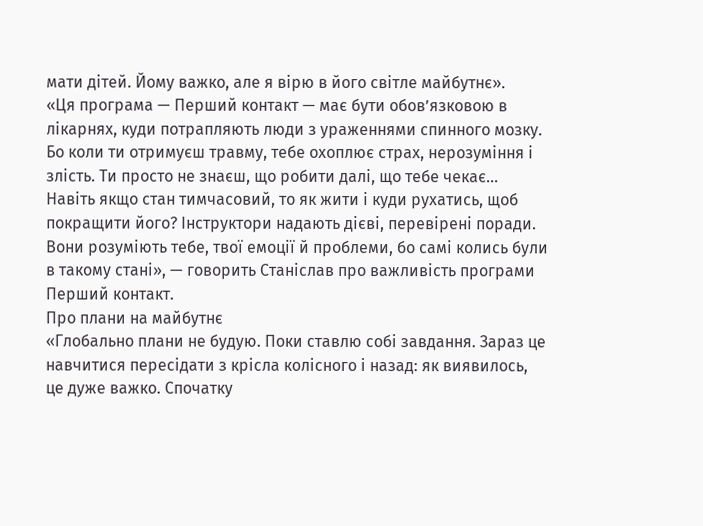мати дітей. Йому важко, але я вірю в його світле майбутнє».
«Ця програма — Перший контакт — має бути обов’язковою в лікарнях, куди потрапляють люди з ураженнями спинного мозку. Бо коли ти отримуєш травму, тебе охоплює страх, нерозуміння і злість. Ти просто не знаєш, що робити далі, що тебе чекає… Навіть якщо стан тимчасовий, то як жити і куди рухатись, щоб покращити його? Інструктори надають дієві, перевірені поради. Вони розуміють тебе, твої емоції й проблеми, бо самі колись були в такому стані», — говорить Станіслав про важливість програми Перший контакт.
Про плани на майбутнє
«Глобально плани не будую. Поки ставлю собі завдання. Зараз це навчитися пересідати з крісла колісного і назад: як виявилось, це дуже важко. Спочатку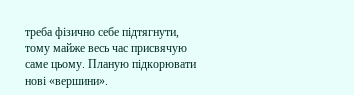треба фізично себе підтягнути, тому майже весь час присвячую саме цьому. Планую підкорювати нові «вершини».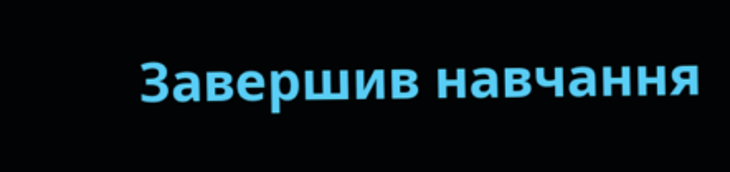Завершив навчання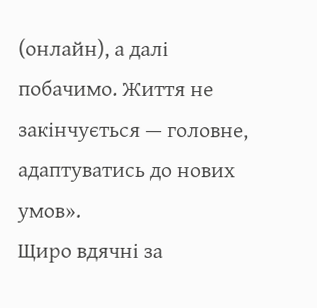(онлайн), а далі побачимо. Життя не закінчується — головне, адаптуватись до нових умов».
Щиро вдячні за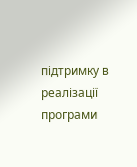підтримку в реалізації програми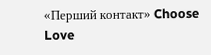«Перший контакт» Choose Love